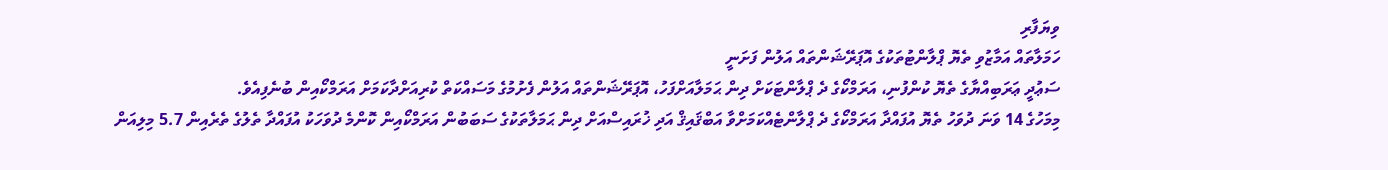ވިޔަފާރި
ހަމަލާތައް އަމާޒުވި ތެޔޮ ޕްލާންޓުތަކުގެ އޮޕަރޭޝަންތައް އަލުން ފަށަނީ
ސަޢުދީ ޢަރަބިއްޔާގެ ތެޔޮ ކުންފުނި، އަރަމްކޯގެ ދެ ޕްލާންޓަކަށް ދިން ޙަމަލާއަށްފަހު، އޮޕަރޭޝަންތައް އަލުން ފެށުމުގެ މަސައްކަތް ކުރިއަށްދާކަމަށް އަރަމްކޯއިން ބުނެފިއެވެ.
މިމަހުގެ 14 ވަނަ ދުވަހު ތެޔޮ އުފައްދާ އަރަމްކޯގެ ދެ ޕްލާންޓެއްކަމަށްވާ އަބްޤައިޤް އަދި ޚުރައިސްއަށް ދިން ޙަމަލާތަކުގެ ސަބަބުން އަރަމްކޯއިން ކޮންމެ ދުވަހަކު އުފައްދާ ތެލުގެ ތެރެއިން 5.7 މިލިއަން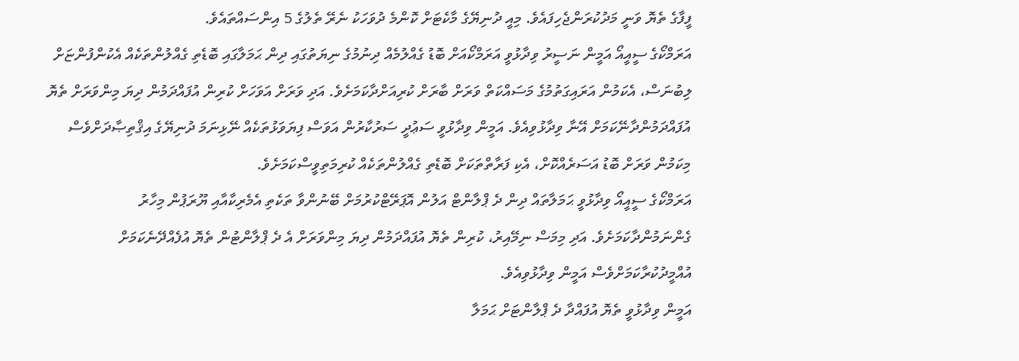ފީފާގެ ތެޔޮ ވަނީ މަދުކުރަންޖެހިފައެވެ. މިއީ ދުނިޔޭގެ މާކެޓަށް ކޮންމެ ދުވަހަކު ނެރޭ ތެލުގެ 5 އިންސައްތައެވެ.
އަރަމްކޯގެ ސީއީއޯ އަމީން ނަސީރު ވިދާޅުވީ އަރަމްކޯއަށް ބޮޑު ގެއްލުމެއް ދިނުމުގެ ނިޔަތުގައި ދިން ޙަމަލާގައި ބޮޑެތި ގެއްލުންތަކެއް އެކުންފުންޏަށް ލިބުނަސް، އެކަމުން އަރައިގަތުމުގެ މަސައްކަތް ވަރަށް ބާރަށް ކުރިއަށްދާކަމަށެވެ. އަދި ވަރަށް އަވަހަށް ކުރިން އުފައްދަމުން ދިޔަ މިންވަރަށް ތެޔޮ އުފައްދަމުންދާނޭކަމަށް އޭނާ ވިދާޅުވިއެވެ. އަމީން ވިދާޅުވީ ސަޢުދީ ސަރުކާރުން އަވަސް ފިޔަވަޅުތަކެއް ނޭޅިނަމަ ދުނިޔޭގެ އިޤްތިޞާދަށްވެސް މިކަމުން ވަރަށް ބޮޑު އަސަރެއްކޮށް، އެކި ފަރާތްތަކަށް ބޮޑެތި ގެއްލުންތަކެއް ކުރިމަތިވީސްކަމަށެވެ.
އަރަމްކޯގެ ސީއީއޯ ވިދާޅުވީ ޙަމަލާތައް ދިން ދެ ޕްލާންޓް އަލުން އޮޕަރޭޓްކުރުމަށް ބޭނުންވާ ތަކެތި އެމެރިކާއާއި ޔޫރަޕުން މިހާރު ގެންނަމުންދާކަމަށެވެ. އަދި މިމަސް ނިމޭއިރު، ކުރިން ތެޔޮ އުފައްދަމުން ދިޔަ މިންވަރަށް އެ ދެ ޕްލާންޓުން ތެޔޮ އުފެއްދޭނެކަމަށް އުއްމީދުކުރާކަމަށްވެސް އަމީން ވިދާޅުވިއެވެ.
އަމީން ވިދާޅުވީ ތެޔޮ އުފައްދާ ދެ ޕްލާންޓަށް ޙަމަލާ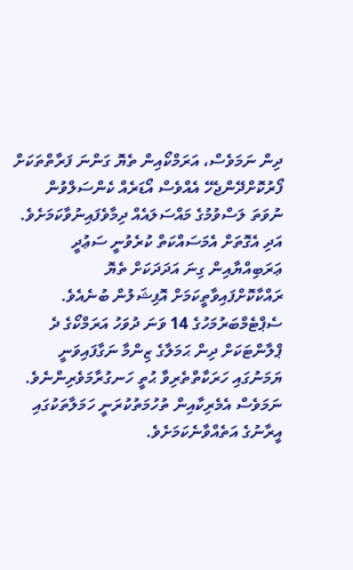ދިން ނަމަވެސް، އަރަމްކޯއިން ތެޔޮ ގަންނަ ފަރާތްތަކަށް ފޯރުކޮށްދޭންޖެހޭ އެއްވެސް އޯޑަރެއް ކެންސަލްވުން ނުވަތަ ލަސްވުމުގެ މައްސަލައެއް ދިމާވެފައިނުވާކަމަށެވެ. އަދި އެގޮތަށް އެމަސައްކަތް ކުރެވުނީ ސަޢުދީ ޢަރަބިއްޔާއިން ގިނަ އަދަދަކަށް ތެޔޮ ރައްކާކޮށްފައިވާތީކަމަށް އޮފިޝަލުން ބުނެއެވެ.
ސެޕްޓެމްބަރުމަހުގެ 14 ވަނަ ދުވަހު އަރަމްކޯގެ ދެ ޕްލާންޓަކަށް ދިން ޙަމަލާގެ ޒިންމާ ނަގާފައިވަނީ ޔަމަނުގައި ހަރަކާތްތެރިވާ ޙުތީ ހަނގުރާމަވެރިންނެވެ. ނަމަވެސް އެމެރިކާއިން ތުހުމަތުކުރަނީ ހަމަލާތަކުގައި އީރާނުގެ އަތެއްވާނެކަމަށެވެ.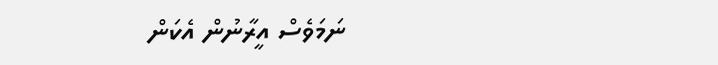ނަމަވެސް އީރާނުން އެކަން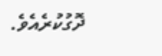ދޮގުކުރެއެވެ.